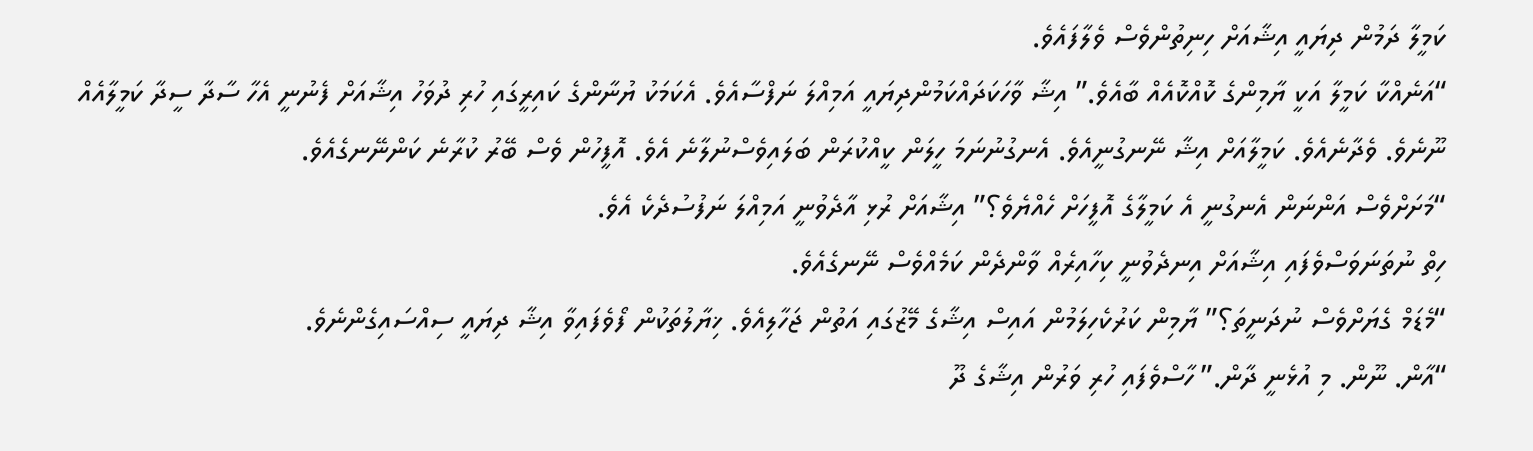ކަމީލާ ދަމުން ދިޔައީ އިޝާއަށް ހިނިތުންވެސް ވެލާފައެވެ.
“އަނެއްކާ ކަމީލާ އަކީ ޔާމިންގެ ކޮއްކޮއެއް ބާއެވެ.” އިޝާ ވާހަކަދައްކަމުންދިޔައީ އަމިއްލަ ނަފްސާއެވެ. އެކަމަކު ޔުނާންގެ ކައިރީގައި ހުރި ދުވަހު އިޝާއަށް ފެނުނީ އެހާ ސާދާ ސީދާ ކަމީލާއެއް ނޫނެވެ. ވެދާނެއެވެ. ކަމީލާއަށް އިޝާ ނޭނގުނީއެވެ. އެނގުނުނަމަ ހީލަން ކީއްކުރަން ބަލައިވެސްނުލާނެ އެވެ. އޮފީހުން ވެސް ބޭރު ކުރާނެ ކަންނޭނގެއެވެ.
“މަށަށްވެސް އަންނަން އެނގުނީ އެ ކަމީލާގެ އޮފީހަށް ހެއްޔެވެ؟” އިޝާއަށް ރުޅި އާދެވުނީ އަމިއްލަ ނަފުސުދެކެ އެވެ.
ހިތް ނުތަނަވަސްވެފައި އިޝާއަށް އިނދެވުނީ ކިހާއިރެއް ވާންދެން ކަމެއްވެސް ނޭނގެއެވެ.
“މެޑަމް ގެޔަށްވެސް ނުދަނީތަ؟” ޔާމިން ކަރުކެހިލަމުން އައިސް އިޝާގެ މޭޒުގައި އަތުން ޖަހާލިއެވެ. ޚިޔާލުތަކުން ފޯވެފައިވާ އިޝާ ދިޔައީ ސިއްސައިގެންނެވެ.
“އާން. ނޫން. މި އުޅެނީ ދާން.” ހާސްވެފައި ހުރި ވަރުން އިޝާގެ ދޫ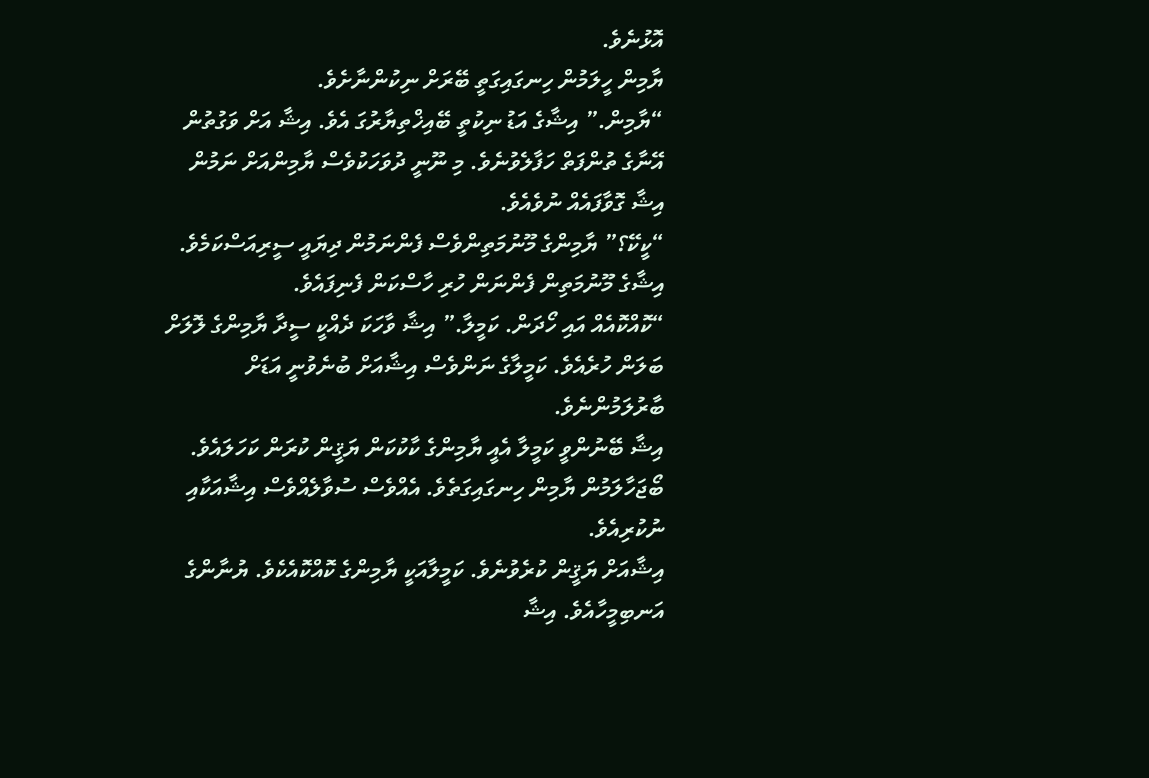އޮޅުނެވެ.
ޔާމިން ހީލަމުން ހިނގައިގަތީ ބޭރަށް ނިކުންނާށެވެ.
“ޔާމިން.” އިޝާގެ އަޑު ނިކުތީ ބޭއިޚްތިޔާރުގަ އެވެ. އިޝާ އަށް ވަގުތުން އޭނާގެ ތުންފަތް ހަފާލެވުނެވެ. މި ނޫނީ ދުވަހަކުވެސް ޔާމިންއަށް ނަމުން އިޝާ ގޮވާފައެއް ނުވެއެވެ.
“ކީކޭ؟” ޔާމިންގެ މޫނުމަތިންވެސް ފެންނަމުން ދިޔައީ ސީރިއަސްކަމެވެ. އިޝާގެ މޫނުމަތިން ފެންނަން ހުރި ހާސްކަން ފެނިފައެވެ.
“ކޮއްކޮއެއް އައި ހޯދަން. ކަމީލާ.” އިޝާ ވާހަކަ ދެއްކީ ސީދާ ޔާމިންގެ ލޮލަށް ބަލަން ހުރެއެވެ. ކަމީލާގެ ނަންވެސް އިޝާއަށް ބުނެވުނީ އަޑަށް ބާރުލަމުންނެވެ.
އިޝާ ބޭނުންވީ ކަމީލާ އެއީ ޔާމިންގެ ކާކުކަން ޔަޤީން ކުރަން ކަހަލައެވެ.
ބޯޖަހާލަމުން ޔާމިން ހިނގައިގަތެވެ. އެއްވެސް ސުވާލެއްވެސް އިޝާއަކާއި ނުކުރިއެވެ.
އިޝާއަށް ޔަޤީން ކުރެވުނެވެ. ކަމީލާއަކީ ޔާމިންގެ ކޮއްކޮއެކެވެ. ޔުނާންގެ އަނބިމީހާއެވެ. އިޝާ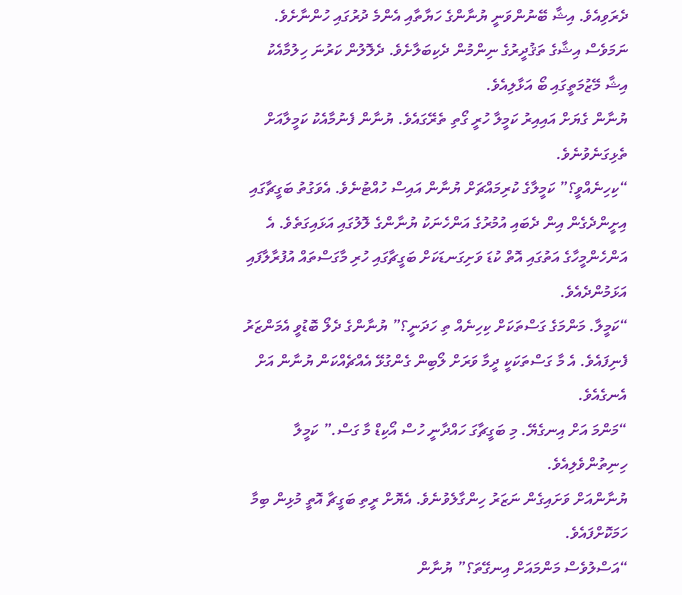ދެރަވިއެވެ. އިޝާ ބޭނުންވަނީ ޔުނާންގެ ހަޔާތާއި އެންމެ ދުރުގައި ހުންނާށެވެ. ނަމަވެސް އިޝާގެ ތަޤުދީރުގެ ނިންމުން ދެކިބަލާށެވެ. ދެލޮލުން ކަރުނަ ހިލުމާއެކު އިޝާ މޭޒުމަތީގައި ބޯ އަޅާލިއެވެ.
ޔުނާން ގެޔަށް އައިއިރު ކަމީލާ ހުރީ ގޯތި ތެރޭގައެވެ. ޔުނާން ފެނުމާއެކު ކަމީލާއަށް ތެޅިގަނެވުނެވެ.
“ކިހިނެއްވީ؟” ކަމީލާގެ ކުރިމައްޗަށް ޔުނާން އައިސް ހުއްޓުނެވެ. އެވަގުތު ބަގީޗާގައި އިށީންދެގެން އިން ދެބައި އުމުރުގެ އަންހެނަކު ޔުނާންގެ ލޮލުގައި އަޅައިގަތެވެ. އެ އަންހެންމީހާގެ އަތުގައި އޮތް ކުޑަ ވަށިގަނޑަކަށް ބަގީޗާގައި ހުރި މާގަސްތައް އުފުރާލާފައި އަޅަމުންދެއެވެ.
“ކަމީލާ. މަންމަގެ ގަސްތަކަށް ކިހިނެއް ތި ހަދަނީ؟” ޔުނާންގެ ދެލޯ ބޮޑުވީ އެމަންޒަރު ފެނިފައެވެ. އެ މާ ގަސްތަކަކީ ދީމާ ވަރަށް ލޯބިން ގެންގުޅޭ އެއްޗެއްކަން ޔުނާން އަށް އެނގެއެވެ.
“މަންމަ އަށް އިނގެޔޭ. މި ބަގީޗާގަ ހައްދާނީ ހުސް އޯކިޑް މާ ގަސް.” ކަމީލާ ހިނިތުންވެލިއެވެ.
ޔުނާންއަށް ވަށައިގެން ނަޒަރު ހިންގާލެވުނެވެ. އެޔޮށް ރީތި ބަގީޗާ އޮތީ މުޅިން ބިމާ ހަމަކޮށްފައެވެ.
“އަސްލުވެސް މަންމައަށް އިނގޭތަ؟” ޔުނާން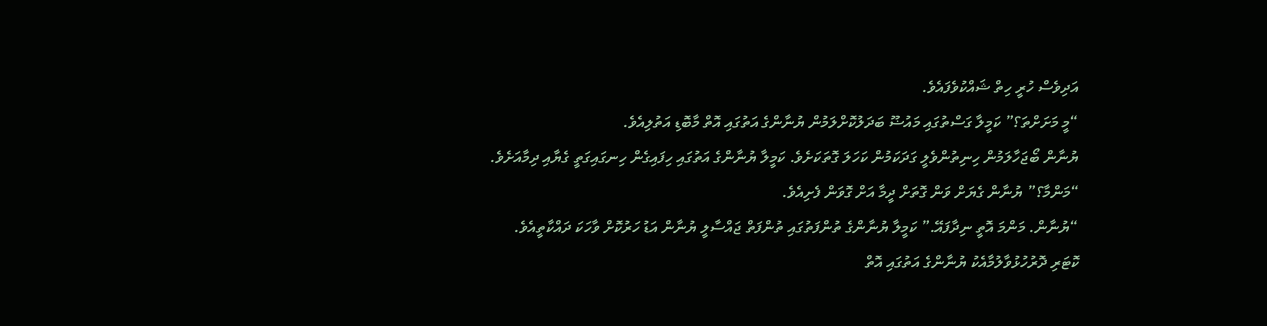އަދިވެސް ހުރީ ހިތް ޝައްކުވެފައެވެ.
“މީ މަށަށްތަ؟” ކަމީލާ ގަސްތުގައި މައުޟޫ ބަދަލުކޮށްލަމުން ޔުނާންގެ އަތުގައި އޮތް މާބޮޑި އަތުލިއެވެ.
ޔުނާން ބޯޖަހާލަމުން ހިނިތުންވެލީ ގަދަކަމުން ކަހަލަ ގޮތަކަށެވެ. ކަމީލާ ޔުނާންގެ އަތުގައި ހިފައިގެން ހިނގައިގަތީ ގެޔާއި ދިމާއަށެވެ.
“މަންމާ؟” ޔުނާން ގެޔަށް ވަން ގޮތަށް ދީމާ އަށް ގޮވަން ފެށިއެވެ.
“ޔުނާން. މަންމަ އޮތީ ނިދާފައޭ.” ކަމީލާ ޔުނާންގެ ތުންފަތުގައި ތުންފަތް ޖައްސާލީ ޔުނާން އަޑު ހަރުކޮށް ވާހަކަ ދައްކާތީއެވެ.
ކޮޓަރި ދޮރުހުޅުވާލުމާއެކު ޔުނާންގެ އަތުގައި އޮތް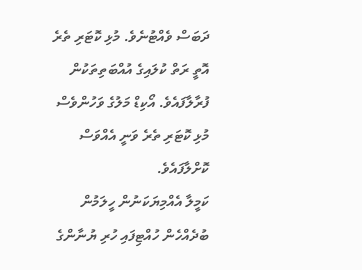ދަބަސް ވެއްޓުނެވެ. މުޅި ކޮޓަރި ތެރެ އޮތީ ރަތް ކުލައިގެ އުއްބަތިތަކުން ފުރާލާފައެވެ. އޯކިޑް މަލުގެ ވަހުންވެސް މުޅި ކޮޓަރި ތެރެ ވަނީ އެއްވަސް ކޮށްލާފައެވެ.
ކަމީލާ އެއްމިޔަކަނުން ހީލަމުން ބުދެއްހެން ހުއްޓިފައި ހުރި ޔުނާންގެ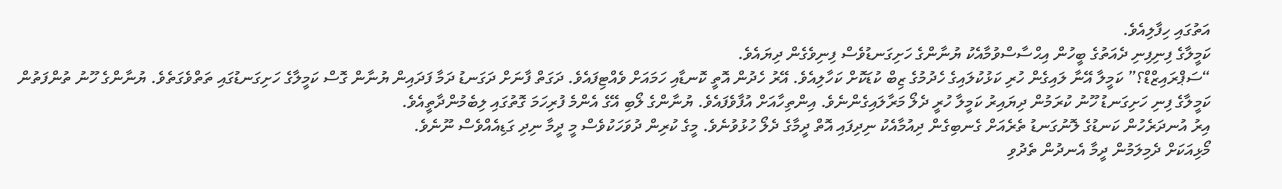އަތުގައި ހިފާލިއެވެ.
ކަމީލާގެ ފިނިފިނި ދެއަތުގެ ބީހުން އިޙްސާސްވުމާއެކު ޔުނާންގެ ހަށިގަނޑުވެސް ފިނިވެގެން ދިޔައެވެ.
“ސަޕްރައިޒްޑް؟” ކަމީލާ އޭނާ ލައިގެން ހުރި ކަޅުކުލައިގެ ހެދުމުގެ ޒިބް ކުޑަކޮށް ކަހާލިއެވެ. އޭރު ހެދުން އޮތީ ކޮނޑާއި ހަމައަށް ވެއްޓިފައެވެ. ދަގަތް ފާނަށް ދަގަނޑު ދަމާ ފަދައިން ޔުނާން ގޮސް ކަމީލާގެ ހަށިގަނޑުގައި ތަތްވެގަތެވެ. ޔުނާންގެ ހޫނު ތުންފަތުން ކަމީލާގެ ފިނި ހަށިގަނޑު ހޫނު ކުރަމުން ދިޔައިރު ކަމީލާ ހުރީ ދެލޯ މަރާލައިގެންނެވެ. އިންތިހާއަށް އުފާވެފައެވެ. ޔުނާންގެ ލޯބި އޭގެ އެންމެ ފުރިހަމަ ގޮތުގައި ލިބެމުންދާތީއެވެ.
އިރު އުނދަރެހުން ކަނޑުގެ ލޮނުގަނޑު ތެރެއަށް ގެނބިގެން ދިއުމާއެކު ނިދިފައި އޮތް ދީމާގެ ދެލޯ ހުޅުވުނެވެ. މީގެ ކުރިން ދުވަހަކުވެސް މީ ދީމާ ނިދި ގަޑިއެއްވެސް ނޫނެވެ.
މޯޅިއަކަށް ދެމިލަމުން ދީމާ އެނދުން ތެދުވި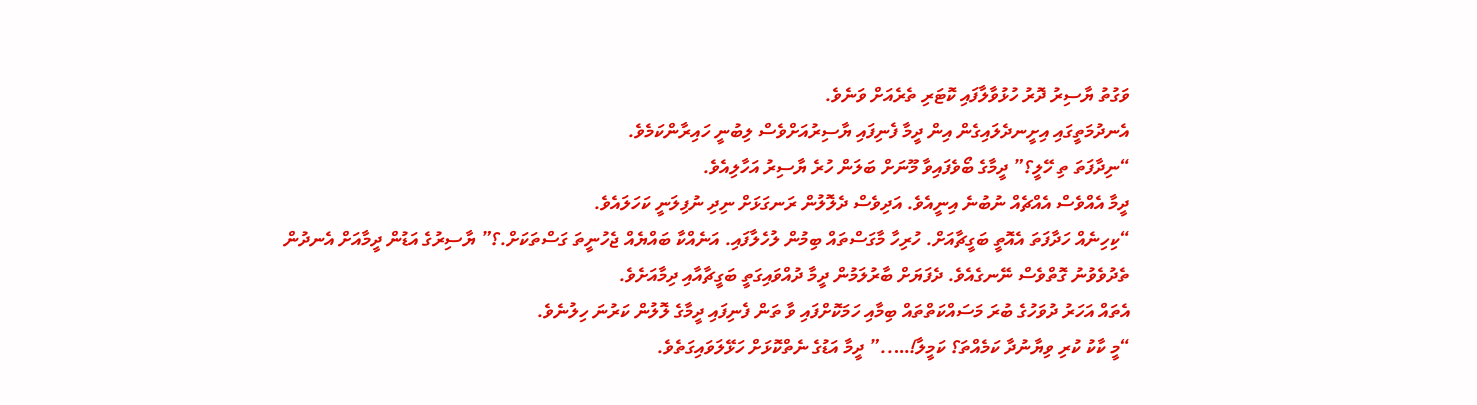ވަގުތު ޔާސިރު ދޮރު ހުޅުވާލާފައި ކޮޓަރި ތެރެއަށް ވަނެވެ.
އެނދުމަތީގައި އިށީނދެލައިގެން އިން ދީމާ ފެނިފައި ޔާސިރުއަށްވެސް ލިބުނީ ހައިރާންކަމެވެ.
“ނިދާފަތަ ތި ހޭލީ؟” ދީމާގެ ބޯވެފައިވާ މޫނަށް ބަލަން ހުރެ ޔާސިރު އަހާލިއެވެ.
ދީމާ އެއްވެސް އެއްޗެއް ނުބުނެ އިނީއެވެ. އަދިވެސް ދެލޮލުން ރަނގަޅަށް ނިދި ނުފިލަނީ ކަހަލައެވެ.
“ކިހިނެއް ހަދާފަތަ އެއޮތީ ބަގީޗާއަށް. ހުރިހާ މާގަސްތައް ބިމުން ލުހެލާފައި. އަނެއްކާ ބައްޔެއް ޖެހުނީތަ ގަސްތަކަށް.؟” ޔާސިރުގެ އަޑުން ދީމާއަށް އެނދުން ތެދުވެވުނު ގޮތްވެސް ނޭނގެއެވެ. ދެފަޔަށް ބާރުލަމުން ދީމާ ދުއްވައިގަތީ ބަގީޗާއާއި ދިމާއަށެވެ.
އެތައް އަހަރު ދުވަހުގެ ބުރަ މަސައްކަތްތައް ބިމާއި ހަމަކޮށްފައި ވާ ތަން ފެނިފައި ދީމާގެ ލޮލުން ކަރުނަ ހިލުނެވެ.
“މީ ކާކު ކުރި ވިޔާނުދާ ކަމެއްތަ؟ ކަމީލާ!…..” ދީމާ އަޑުގެ ނެތްކޮޅަށް ހަޅޭލަވައިގަތެވެ.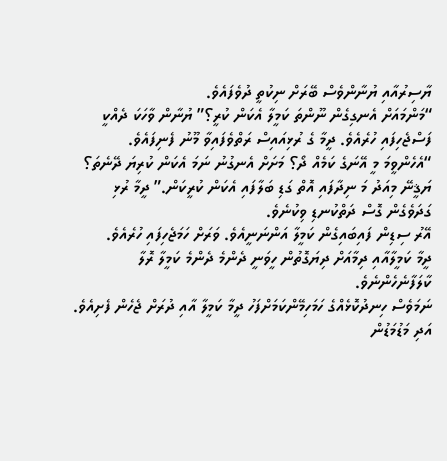ޔާސިރުއާއި ޔުނާންވެސް ބޭރަށް ނިކުތީ ދުވެފައެވެ.
“މަންމައަށް އެނގިގެން ނޫންތަ ކަމީލާ އެކަން ކުރީ؟” ޔުނާން ވާހަކަ ދެއްކީ ފަސްޖެހިފައި ހުރެއެވެ. ދީމާ ގެ ރުޅިއައިސް ރަތްވެފައިވާ މޫނު ފެނިފައެވެ.
“އެހެންވީމަ މީ އޭނަގެ ކަމެއް ދޯ؟ މަށަށް އެނގުނު ނަމަ އެކަން ކުރިޔަ ދޭނެތަ؟ ޔަޤީނޭ މިއަދު މަ ނިދާފައި އޮތް ގަޑި ބަލާފައި އެކަން ކުރީކަން.” ދީމާ ރުޅި ގަދަވެގެން ގޮސް ދަތްކުނޑި ވިކުނެވެ.
އޭރު ސިޑިން ފައިބައިގެން ކަމީލާ އަންނަނީއެވެ. ވަރަށް ހަމަޖެހިފައި ހުރެއެވެ.
ދީމާ ކަމީލާއާއި ދިމާއަށް ދިޔަގޮތުން ހީވަނީ ދެންމެ ދެންމެ ކަމީލާ ރޮލާ ކާލަފާނެހެންނެވެ.
ނަމަވެސް ހިނދުކޮޅެއްގެ ހަމަހިމޭންކަމަށްފަހު ދީމާ ކަމީލާ އާއި ދުރަށް ޖެހެން ފެށިއެވެ. އަދި މަޑުމަޑުން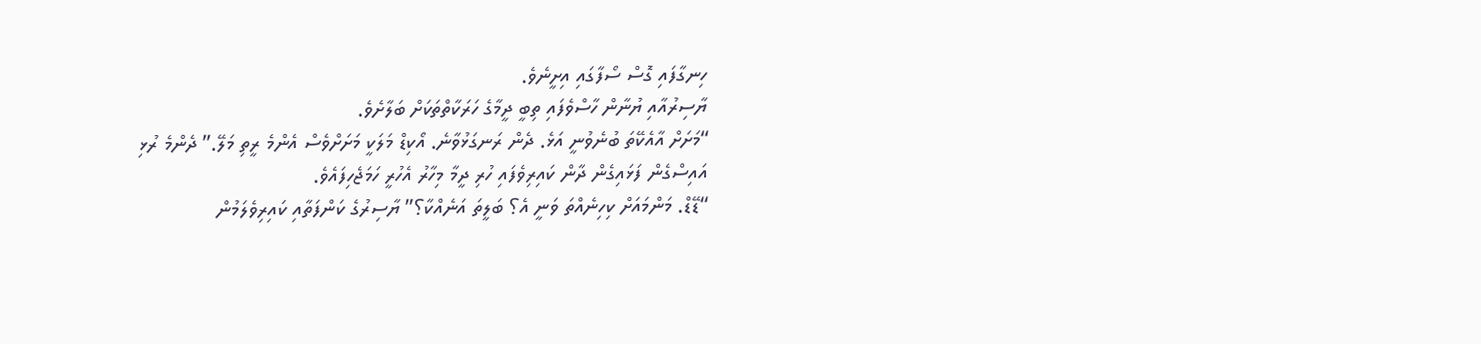ހިނގާފައި ގޮސް ސޯފާގައި އިށީނެވެ.
ޔާސިރުއާއި ޔުނާން ހާސްވެފައި ތިބީ ދީމާގެ ހަރަކާތްތަކަށް ބަލާށެވެ.
“މަށަށް އާއެކޭތަ ބުނެވުނީ އަޅެ. ދެން ރަނގަޅުވާނެ. އޯކިޑް މަލަކީ މަށަށްވެސް އެންމެ ރީތި މަލޭ.” ދެންމެ ރުޅި އައިސްގެން ފަޅައިގެން ދާން ކައިރިވެފައި ހުރި ދީމާ މިހާރު އެހުރީ ހަމަޖެހިފައެވެ.
“ޑޭޑް. މަންމައަށް ކިހިނެއްތަ ވަނީ އެ؟ ބަލީތަ އަނެއްކާ؟” ޔާސިރުގެ ކަންފަތާއި ކައިރިވެލަމުން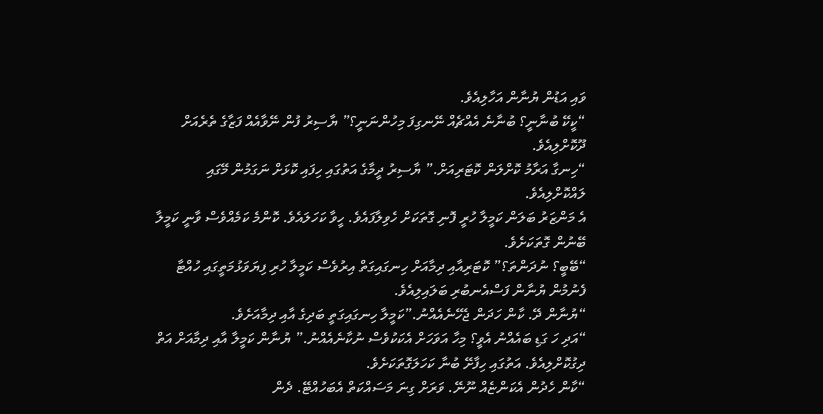ވައި އަޑުން ޔުނާން އަހާލިއެވެ.
“ކީކޭ ބުނާނީ؟ ބުނާނެ އެއްޗެއް ނޭނގިފަ މިހުންނަނީ؟” ޔާސިރު ފުން ނޭވާއެއް ފަޒާގެ ތެރެއަށް ދޫކޮށްލިއެވެ.
“ހިނގާ އަރާމު ކޮށްލަން ކޮޓަރިއަށް.” ޔާސިރު ދީމާގެ އަތުގައި ހިފައި ކޮޅަށް ނަގަމުން މޭގައި ލައްކޮށްލިއެވެ.
އެ މަންޒަރު ބަލަން ކަމީލާ ހުރީ ފޮނި ގޮތަކަށް ހެވިލާފައެވެ. ހީވާ ކަހަލައެވެ. ކޮންމެ ކަމެއްވެސް ވާނީ ކަމީލާ ބޭނުން ގޮތަކަށެވެ.
“ބޭބީ؟ ނުދަންތަ؟” ކޮޓަރިއާއި ދިމާއަށް ހިނގައިގަތް އިރުވެސް ކަމީލާ ހުރި ފިޔަވަޅުމަތީގައި ހުއްޓާ ފެނުމުން ޔުނާން ފަސްއެނބުރި ބަލައިލިއެވެ.
“ޔުނާން ދޭ. ކާން ހަދަން ޖެހޭނެއެއްނު.”ކަމީލާ ހިނގައިގަތީ ބަދިގެ އާއި ދިމާއަށެވެ.
“އަދި ހަ ގަޑި ބައެއްނު އެވީ؟ މިހާ އަވަހަށް އެކަކުވެސް ނުކާނެއެއްނު.” ޔުނާން ކަމީލާ އާއި ދިމާއަށް އަތް ދިގުކޮށްލިއެވެ. އަތުގައި ހިފާށޭ ބުނާ ކަހަލަގޮތަކަށެވެ.
“ކާން ހެދުން އެކަންޏެއް ނޫނޭ. ވަރަށް ގިނަ މަސައްކަތް އެބަހުއްޓޭ. ދެން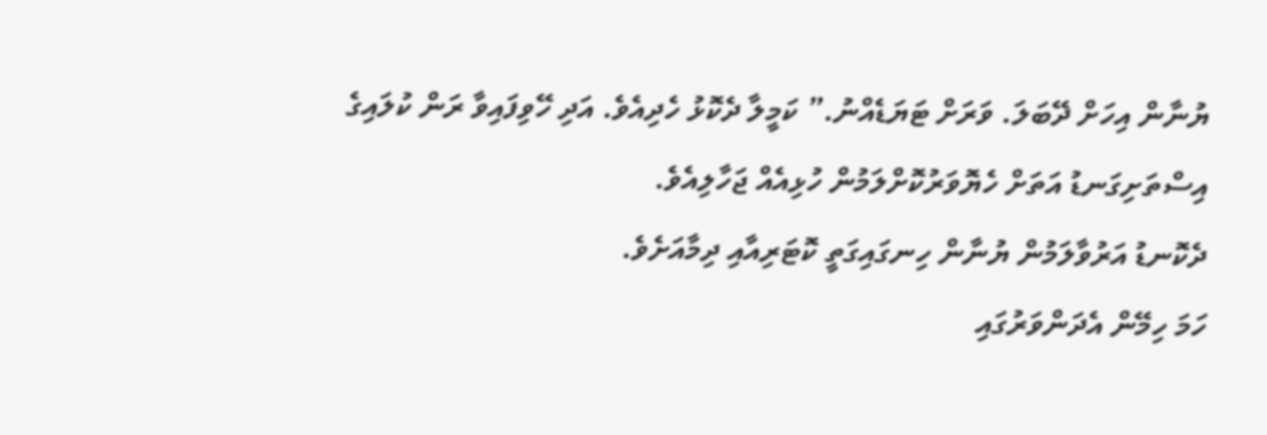ޔުނާން އިހަށް ދޭބަލަ. ވަރަށް ޓަޔަޑެއްނު.” ކަމީލާ ދެކޮޅު ހެދިއެވެ. އަދި ހޭވިފައިވާ ރަން ކުލައިގެ އިސްތަށިގަނޑު އަތަށް ހެޔޮވަރުކޮށްލަމުން ހުޅިއެއް ޖަހާލިއެވެ.
ދެކޮނޑު އަރުވާލަމުން ޔުނާން ހިނގައިގަތީ ކޮޓަރިއާއި ދިމާއަށެވެ.
ހަމަ ހިމޭން އެދަންވަރުގައި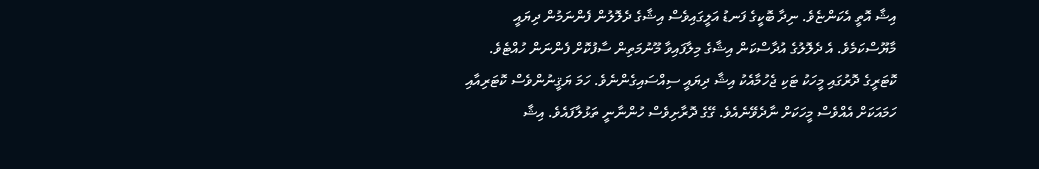އިޝާ އޮތީ އެކަންޏެވެ. ނިދާ ބޮކީގެ ފަނޑު އަލީގައިވެސް އިޝާގެ ދެލޮލުން ފެންނަމުން ދިޔައީ މާޔޫސްކަމެވެ. އެ ދެލޮލުގެ އުދާސްކަން އިޝާގެ މިލާފައިވާ މޫނުމަތިން ސާފުކޮށް ފެންނަން ހުއްޓެވެ.
ކޮޓަރީގެ ދޮރުގައި މީހަކު ޓަކި ޖެހުމާއެކު އިޝާ ދިޔައީ ސިއްސައިގެންނެވެ. ހަމަ ޔަޤީނުންވެސް ކޮޓަރިއާއި ހަމައަކަށް އެއްވެސް މީހަކަށް ނާދެވޭނެއެވެ. ގޭގެ ދޮރާށިވެސް ހުންނާނީ ތަޅުލާފައެވެ. އިޝާ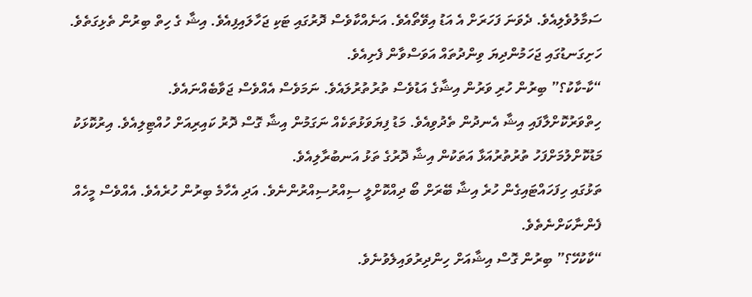ސަމާލުވެލިއެވެ. ދެވަނަ ފަހަރަށް އެ އަޑު އިވޭތޯއެވެ. އަނެއްކާވެސް ދޮރުގައި ޓަކި ޖަހާލައިފިއެވެ. އިޝާ ގެ ހިތް ބިރުން ތެޅިގަތެވެ. ހަށިގަނޑުގައި ޖަހަމުންދިޔަ ވިންދުތައް އަވަސްވާން ފެށިއެވެ.
“ކާ-ކާކު؟” ބިރުން ހުރި ވަރުން އިޝާގެ އަޑުވެސް ތުރުތުރުލައެވެ. ނަމަވެސް އެއްވެސް ޖަވާބެއްނައެވެ.
ހިތްވަރުކޮށްލާފައި އިޝާ އެނދުން ތެދުވިއެވެ. މަޑު ފިޔަވަޅުތަކެއް ނަގަމުން އިޝާ ގޮސް ދޮރު ކައިރިއަށް ހުއްޓިލިއެވެ. އިރުކޮޅަކު މަޑުކޮށްލުމަށްފަހު ތުރުތުރުއަޅާ އަތަކުން އިޝާ ދޮރުގެ ތަޅު އަނބުރާލިއެވެ.
ތަޅުގައި ހިފަހައްޓައިގެން ހުރެ އިޝާ ބޭރަށް ބޯ ދިއްކޮށްލީ ސިއްރުސިއްރުންނެވެ. އަދި އެހާމެ ބިރުން ހުރެއެވެ. އެއްވެސް މީހެއް ފެންނާކަށްނެތެވެ.
“ކާކުހޭ؟” ބިރުން ގޮސް އިޝާއަށް ހިންދިރުވައިލެވުނެވެ.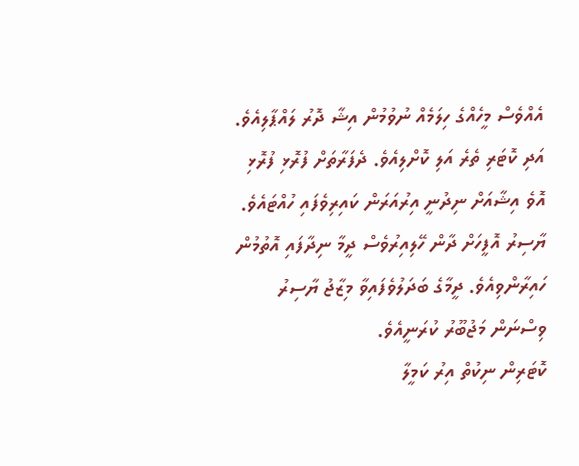އެއްވެސް މީހެއްގެ ހިލަމެއް ނުވުމުން އިޝާ ދޮރު ލައްޕާލިއެވެ. އަދި ކޮޓަރި ތެރެ އަލި ކޮށްލިއެވެ. ދެފަރާތަށް ފުރޮޅި ފުރޮޅި އޮވެ އިޝާއަށް ނިދުނީ އިރުއަރަން ކައިރިވެފައި ހުއްޓައެވެ.
ޔާސިރު އޮފީހަށް ދާން ހޭލިއިރުވެސް ދީމާ ނިދާފައި އޮތުމުން ހައިރާންވިއެވެ. ދީމާގެ ބަދަލުވެފައިވާ މިޒާޖު ޔާސިރު ވިސްނަން މަޖުބޫރު ކުރަނީއެވެ.
ކޮޓަރިން ނިކުތް އިރު ކަމީލާ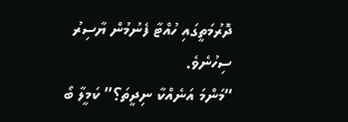ދޮރުމަތީގައި ހުއްޓާ ފެނުމުން ޔާސިރު ސިހުނެވެ.
“މަންމަ އަނެއްކާ ނިދީތަ؟” ކަމީލާ ބޯ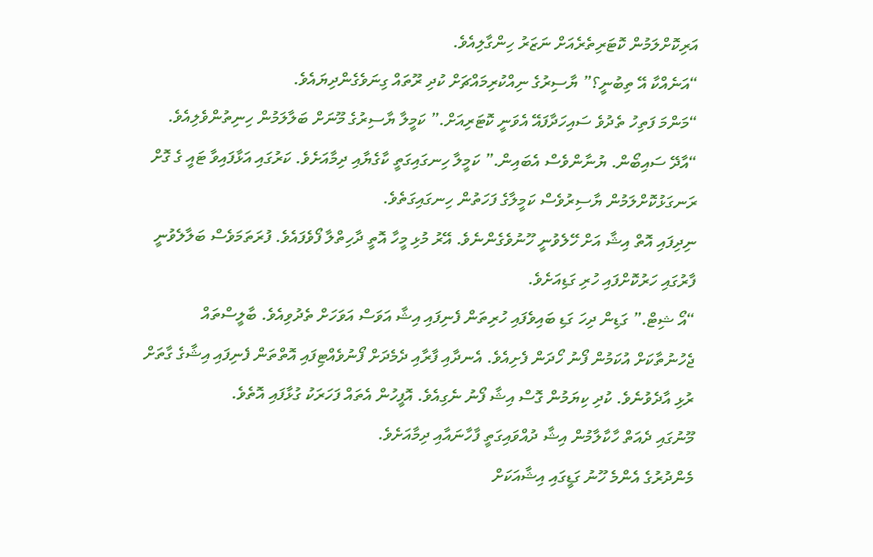އަރިކޮށްލަމުން ކޮޓަރިތެރެއަށް ނަޒަރު ހިންގާލިއެވެ.
“އަނެއްކާ އޭ ތިބުނީ؟” ޔާސިރުގެ ނިއްކުރިމައްޗަށް ކުދި ރޫތައް ގިނަވެގެންދިޔައެވެ.
“މަންމަ ފަތިހު ތެދުވެ ސައިހަދާފައޭ އެވަނީ ކޮޓަރިއަށް.” ކަމީލާ ޔާސިރުގެ މޫނަށް ބަލާލަމުން ހިނިތުންވެލިއެވެ.
“އާދޭ ސައިބޯން. ޔުނާންވެސް އެބައިން.” ކަމީލާ ހިނގައިގަތީ ކާގެޔާއި ދިމާއަށެވެ. ކަރުގައި އަޅާފައިވާ ޓައީ ގެ ގޮށް ރަނގަޅުކޮށްލަމުން ޔާސިރުވެސް ކަމީލާގެ ފަހަތުން ހިނގައިގަތެވެ.
ނިދިފައި އޮތް އިޝާ އަށް ހޭލެވުނީ ހޫނުވެގެންނެވެ. އޭރު މުޅި މީހާ އޮތީ ދާހިތްލާ ފޯވެފައެވެ. ފުރަތަމަވެސް ބަލާލެވުނީ ފާރުގައި ހަރުކޮށްފައި ހުރި ގަޑިއަށެވެ.
“އޯ ޝިޓް.” ގަޑިން ދިހަ ގަޑި ބައިވެފައި ހުރިތަން ފެނިފައި އިޝާ އަވަސް އަވަހަށް ތެދުވިއެވެ. ބާލީސްތައް ޖެހުނުތާކަށް އުކަމުން ފޯނު ހޯދަން ފެށިއެވެ. އެނދާއި ފާރާއި ދެމެދަށް ފޯނުވެއްޓިފައި އޮތްތަން ފެނިފައި އިޝާގެ ގާތަށް ރުޅި އާދެވުނެވެ. ކުދި ކިޔަމުން ގޮސް އިޝާ ފޯނު ނެގިއެވެ. އޮފީހުން އެތައް ފަހަރަކު ގުޅާފައި އޮތެވެ.
މޫނުގައި ދެއަތް ހާކާލާމުން އިޝާ ދުއްވައިގަތީ ފާހާނައާއި ދިމާއަށެވެ.
މެންދުރުގެ އެންމެ ހޫނު ގަޑީގައި އިޝާއަކަށް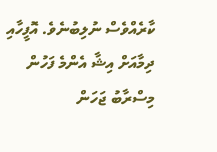ކާރެއްވެސް ނުލިބުނެވެ. އޮފީހާއި ދިމާއަށް އިޝާ އެންމެ ފަހުން މިސްރާބު ޖަހަން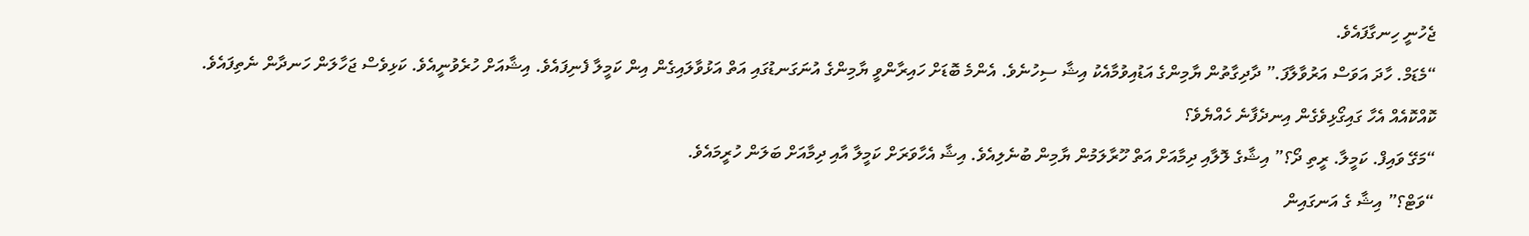ޖެހުނީ ހިނގާފައެވެ.
“މެޑަމް. ހާދަ އަވަސް އަރުވާލާފަ.” ދާދިގާތުން ޔާމިންގެ އަޑުއިވުމާއެކު އިޝާ ސިހުނެވެ. އެންމެ ބޮޑަށް ހައިރާންވީ ޔާމިންގެ އުނަގަނޑުގައި އަތް އަޅުވާލައިގެން އިން ކަމީލާ ފެނިފައެވެ. އިޝާއަށް ހުރެވުނީއެވެ. ކަޅިވެސް ޖަހާލަން ހަނދާން ނެތިފައެވެ. ކޮއްކޮއެއް އެހާ ގައިގޯޅިވެގެން އިނދެފާނެ ހެއްޔެވެ؟
“މަގޭ ވައިފް. ކަމީލާ. ރީތި ދޯ؟” އިޝާގެ ލޮލާއި ދިމާއަށް އަތް ހޫރާލަމުން ޔާމިން ބުނެލިއެވެ. އިޝާ އެހާވަރަށް ކަމީލާ އާއި ދިމާއަށް ބަލަން ހުރީމައެވެ.
“ވަޓް؟” އިޝާ ގެ އަނގައިން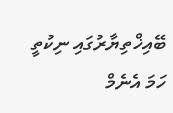ބޭއިޚްތިޔާރުގައި ނިކުތީ ހަމަ އެނެމް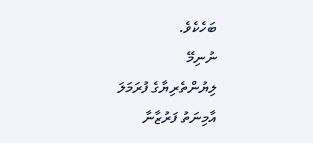ބަހެކެވެ.
ނުނިމޭ
ލިޔުންތެރިޔާގެ ފުރަމަލަ
އާމިނަތު ފަރުޒާނާ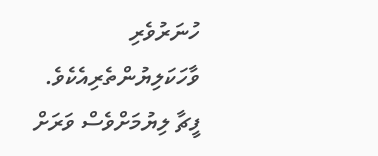ހުނަރުވެރި ވާހަކަލިޔުންތެރިއެކެވެ. ފީޗާ ލިޔުމަށްވެސް ވަރަށް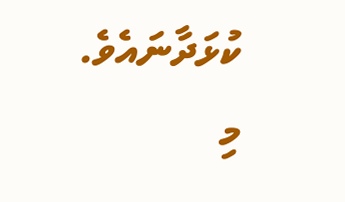ކުޅަދާނައެވެ.
މި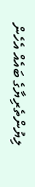ލިޔުންތެރިޔާގެ ބައެއް އެހެން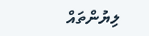ލިޔުންތައް